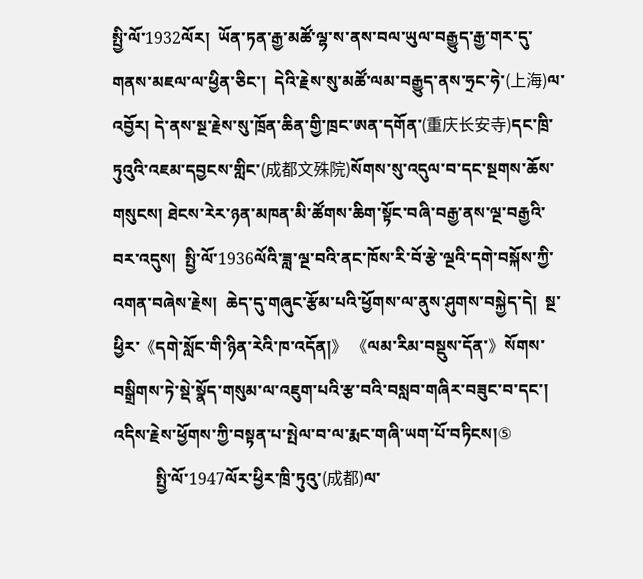སྤྱི་ལོ་1932ལོར།  ཡོན་ཏན་རྒྱ་མཚོ་ལྷ་ས་ནས་བལ་ཡུལ་བརྒྱུད་རྒྱ་གར་དུ་གནས་མཇལ་ལ་ཕྱིན་ཅིང་།  དེའི་རྗེས་སུ་མཚོ་ལམ་བརྒྱུད་ནས་ཧྲང་ཧེ་(上海)ལ་འབྱོར། དེ་ནས་སྔ་རྗེས་སུ་ཁྲོན་ཆིན་གྱི་ཁྲང་ཨན་དགོན་(重庆长安寺)དང་ཁྲི་ཏུའུའི་འཇམ་དབྱངས་གླིང་(成都文殊院)སོགས་སུ་འདུལ་བ་དང་སྔགས་ཆོས་གསུངས། ཐེངས་རེར་ཉན་མཁན་མི་ཚོགས་ཆིག་སྟོང་བཞི་བརྒྱ་ནས་ལྔ་བརྒྱའི་བར་འདུས།  སྤྱི་ལོ་1936ལོའི་ཟླ་ལྔ་བའི་ནང་ཁོས་རི་བོ་རྩེ་ལྔའི་དགེ་བསྐོས་ཀྱི་འགན་བཞེས་རྗེས།  ཆེད་དུ་གཞུང་རྩོམ་པའི་ཕྱོགས་ལ་ནུས་ཤུགས་བསྐྱེད་དེ།  སྔ་ཕྱིར་《དགེ་སློང་གི་ཉིན་རེའི་ཁ་འདོན།》 《ལམ་རིམ་བསྡུས་དོན་》སོགས་བསྒྲིགས་ཏེ་སྡེ་སྣོད་གསུམ་ལ་འཇུག་པའི་རྩ་བའི་བསླབ་གཞིར་བཟུང་བ་དང་།  འདིས་རྗེས་ཕྱོགས་ཀྱི་བསྟན་པ་སྤེལ་བ་ལ་རྨང་གཞི་ཡག་པོ་བཏིངས།⑤
          སྤྱི་ལོ་1947ལོར་ཕྱིར་ཁྲི་ཏུའུ་(成都)ལ་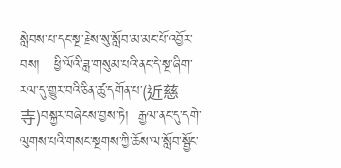སླེབས་པ་དང་སྔ་རྗེས་སུ་སློབ་མ་མང་པོ་འབྱོར་བས།   ཕྱི་ལོའི་ཟླ་གསུམ་པའི་ནང་དེ་སྔ་ཞིག་རལ་དུ་གྱུར་བའི་ཅིན་ཚུ་དགོན་པ་(近慈寺)བསྐྱར་བཞེངས་བྱས་ཏེ།  རྒྱལ་ནང་དུ་དགེ་ལུགས་པའི་གསང་སྔགས་ཀྱི་ཆོས་ལ་སློབ་སྦྱོང་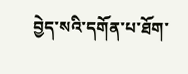བྱེད་སའི་དགོན་པ་ཐོག་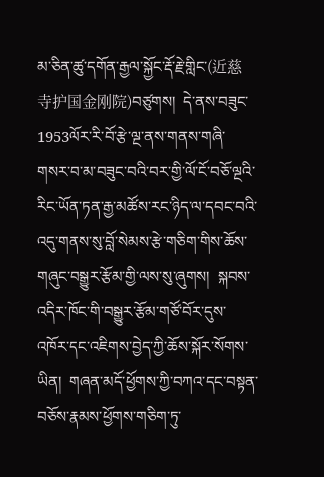མ་ཅིན་ཚུ་དགོན་རྒྱལ་སྐྱོང་རྡོ་རྗེ་གླིང་(近慈寺护国金刚院)བཙུགས།  དེ་ནས་བཟུང་1953ལོར་རི་བོ་རྩེ་ལྔ་ནས་གནས་གཞི་གསར་བ་མ་བཟུང་བའི་བར་གྱི་ལོ་ངོ་བཅོ་ལྔའི་རིང་ཡོན་ཏན་རྒྱ་མཚོས་རང་ཉིད་ལ་དབང་བའི་འདུ་གནས་སུ་བློ་སེམས་རྩེ་གཅིག་གིས་ཆོས་གཞུང་བསྒྱུར་རྩོམ་གྱི་ལས་སུ་ཞུགས།  སྐབས་འདིར་ཁོང་གི་བསྒྱུར་རྩོམ་གཙོ་བོར་དུས་འཁོར་དང་འཇིགས་བྱེད་ཀྱི་ཆོས་སྐོར་སོགས་ཡིན།  གཞན་མདོ་ཕྱོགས་ཀྱི་བཀའ་དང་བསྟན་བཅོས་རྣམས་ཕྱོགས་གཅིག་ཏུ་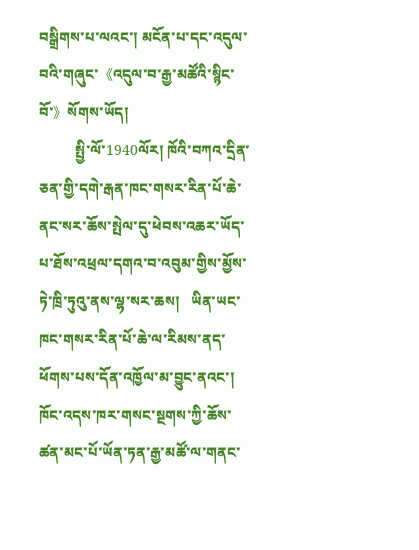བསྒྲིགས་པ་ལའང་། མངོན་པ་དང་འདུལ་བའི་གཞུང་《འདུལ་བ་རྒྱ་མཚོའི་སྙིང་བོ་》སོགས་ཡོད།
          སྤྱི་ལོ་1940ལོར། ཁོའི་བཀའ་དྲིན་ཅན་གྱི་དགེ་རྒན་ཁང་གསར་རིན་པོ་ཆེ་ནང་སར་ཆོས་སྤེལ་དུ་ཕེབས་འཆར་ཡོད་པ་ཐོས་འཕྲལ་དགའ་བ་འབུམ་གྱིས་མྱོས་ཏེ་ཁྲི་ཏུའུ་ནས་ལྷ་སར་ཆས།   ཡིན་ཡང་ཁང་གསར་རིན་པོ་ཆེ་ལ་རིམས་ནད་ཕོགས་པས་དོན་འཁྱོལ་མ་བྱུང་ནའང་།  ཁོང་འདས་ཁར་གསང་སྔགས་ཀྱི་ཆོས་ཚན་མང་པོ་ཡོན་ཏན་རྒྱ་མཚོ་ལ་གནང་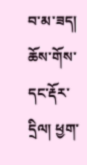བ་མ་ཟད། ཆོས་གོས་དང་རྡོར་དྲིལ། ཕྱག་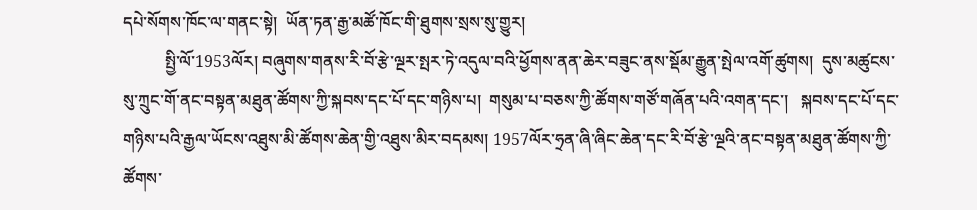དཔེ་སོགས་ཁོང་ལ་གནང་སྟེ།  ཡོན་ཏན་རྒྱ་མཚོ་ཁོང་གི་ཐུགས་སྲས་སུ་གྱུར།
          སྤྱི་ལོ་1953ལོར། བཞུགས་གནས་རི་བོ་རྩེ་ལྔར་སྤར་ཏེ་འདུལ་བའི་ཕྱོགས་ནན་ཆེར་བཟུང་ནས་སྡོམ་རྒྱུན་སྤེལ་འགོ་ཚུགས།  དུས་མཚུངས་སུ་ཀྲུང་གོ་ནང་བསྟན་མཐུན་ཚོགས་ཀྱི་སྐབས་དང་པོ་དང་གཉིས་པ།  གསུམ་པ་བཅས་ཀྱི་ཚོགས་གཙོ་གཞོན་པའི་འགན་དང་།   སྐབས་དང་པོ་དང་གཉིས་པའི་རྒྱལ་ཡོངས་འཐུས་མི་ཚོགས་ཆེན་གྱི་འཐུས་མིར་བདམས། 1957ལོར་ཧྲན་ཞི་ཞིང་ཆེན་དང་རི་བོ་རྩེ་ལྔའི་ནང་བསྟན་མཐུན་ཚོགས་ཀྱི་ཚོགས་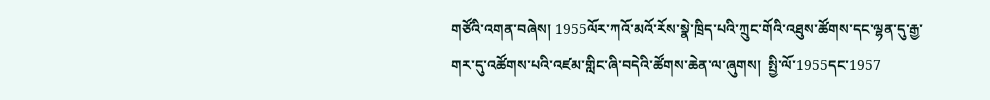གཙོའི་འགན་བཞེས། 1955ལོར་ཀའོ་མའོ་རོས་སྣེ་ཁྲིད་པའི་ཀྲུང་གོའི་འཐུས་ཚོགས་དང་ལྷན་དུ་རྒྱ་གར་དུ་འཚོགས་པའི་འཛམ་གླིང་ཞི་བདེའི་ཚོགས་ཆེན་ལ་ཞུགས།  སྤྱི་ལོ་1955དང་1957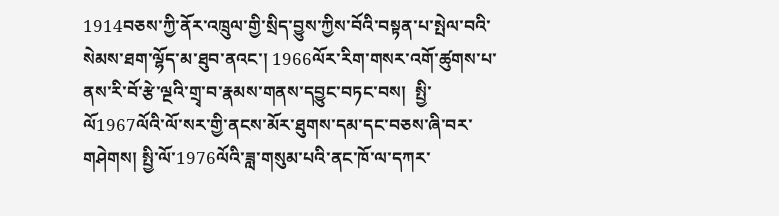1914བཅས་ཀྱི་ནོར་འཁྲུལ་གྱི་སྲིད་བྱུས་ཀྱིས་བོའི་བསྟན་པ་སྤེལ་བའི་སེམས་ཐག་ལྷོད་མ་ཐུབ་ནའང་། 1966ལོར་རིག་གསར་འགོ་ཚུགས་པ་ནས་རི་བོ་རྩེ་ལྔའི་གྲྭ་བ་རྣམས་གནས་དབྱུང་བཏང་བས།  སྤྱི་ལོ1967ལོའི་ལོ་སར་གྱི་ནངས་མོར་ཐུགས་དམ་དང་བཅས་ཞི་བར་གཤེགས། སྤྱི་ལོ་1976ལོའི་ཟླ་གསུམ་པའི་ནང་ཁོ་ལ་དཀར་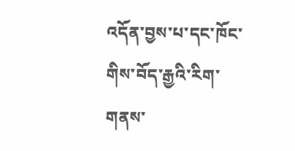འདོན་བྱས་པ་དང་ཁོང་གིས་བོད་རྒྱའི་རིག་གནས་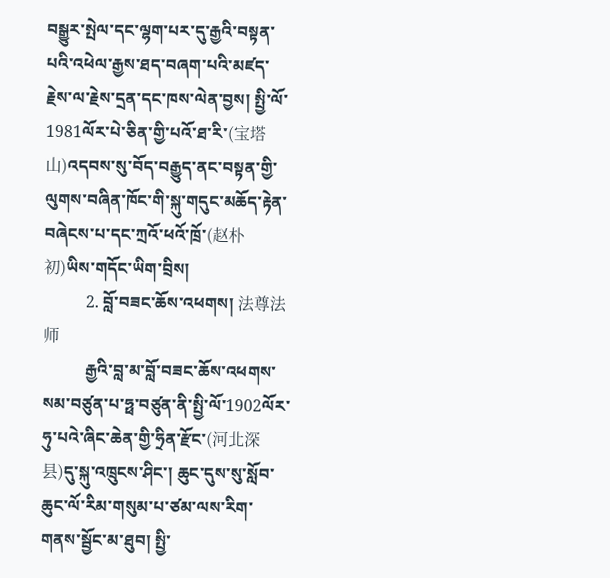བསྒྱུར་སྤེལ་དང་ལྷག་པར་དུ་རྒྱའི་བསྟན་པའི་འཕེལ་རྒྱས་ཐད་བཞག་པའི་མཛད་རྗེས་ལ་རྗེས་དྲན་དང་ཁས་ལེན་བྱས། སྤྱི་ལོ་1981ལོར་པེ་ཅིན་གྱི་པའོ་ཐ་རི་(宝塔山)འདབས་སུ་བོད་བརྒྱུད་ནང་བསྟན་གྱི་ལུགས་བཞིན་ཁོང་གི་སྐུ་གདུང་མཆོད་རྟེན་བཞེངས་པ་དང་ཀྲའོ་ཕའོ་ཁྲོ་(赵朴初)ཡིས་གདོང་ཡིག་བྲིས།
          2. བློ་བཟང་ཆོས་འཕགས། 法尊法师
          རྒྱའི་བླ་མ་བློ་བཟང་ཆོས་འཕགས་སམ་བཙུན་པ་ཧྥ་བཙུན་ནི་སྤྱི་ལོ་1902ལོར་ཧུ་པའེ་ཞིང་ཆེན་གྱི་ཧྲིན་རྫོང་(河北深县)དུ་སྐུ་འཁྲུངས་ཤིང་། ཆུང་དུས་སུ་སློབ་ཆུང་ལོ་རིམ་གསུམ་པ་ཙམ་ལས་རིག་གནས་སྦྱོང་མ་ཐུབ། སྤྱི་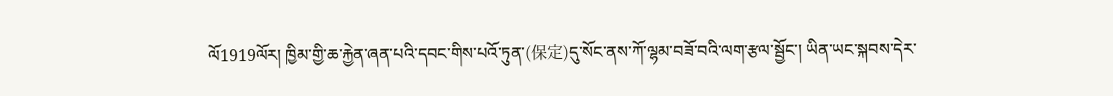ལོ1919ལོར། ཁྱིམ་གྱི་ཆ་རྐྱེན་ཞན་པའི་དབང་གིས་པའོ་ཏུན་(保定)དུ་སོང་ནས་ཀོ་ལྷམ་བཟོ་བའི་ལག་རྩལ་སྦྱོང་། ཡིན་ཡང་སྐབས་དེར་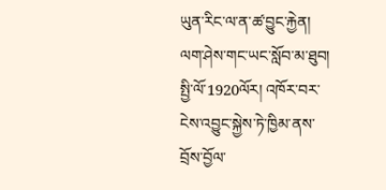ཡུན་རིང་ལ་ན་ཚ་བྱུང་རྐྱེན།  ལག་ཤེས་གང་ཡང་སློབ་མ་ཐུབ། སྤྱི་ལོ་1920ལོར། འཁོར་བར་ངེས་འབྱུང་སྐྱེས་ཏེ་ཁྱིམ་ནས་བྲོས་བྱོལ་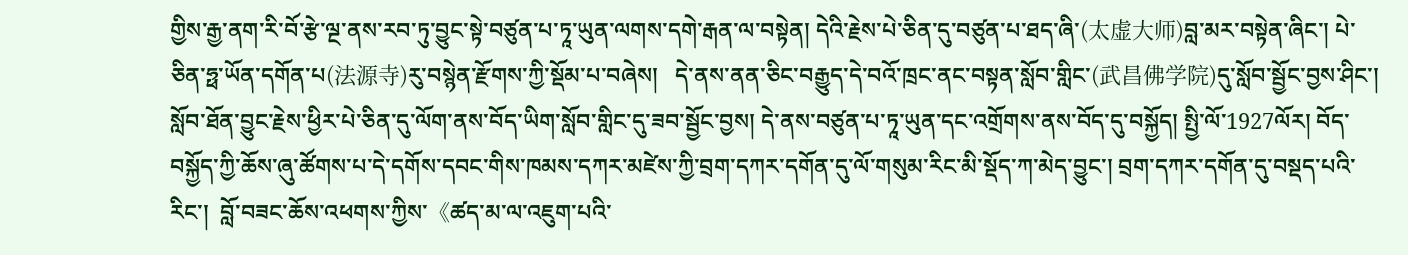གྱིས་རྒྱ་ནག་རི་བོ་རྩེ་ལྔ་ནས་རབ་ཏུ་བྱུང་སྟེ་བཙུན་པ་ཏཱ་ཡུན་ལགས་དགེ་རྒན་ལ་བསྟེན། དེའི་རྗེས་པེ་ཅིན་དུ་བཙུན་པ་ཐད་ཞི་(太虚大师)བླ་མར་བསྟེན་ཞིང་། པེ་ཅིན་ཧྥ་ཡོན་དགོན་པ(法源寺)རུ་བསྙེན་རྫོགས་ཀྱི་སྡོམ་པ་བཞེས།   དེ་ནས་ནན་ཅིང་བརྒྱུད་དེ་བའོ་ཁྲང་ནང་བསྟན་སློབ་གླིང་(武昌佛学院)དུ་སློབ་སྦྱོང་བྱས་ཤིང་།   སློབ་ཐོན་བྱུང་རྗེས་ཕྱིར་པེ་ཅིན་དུ་ལོག་ནས་བོད་ཡིག་སློབ་གླིང་དུ་ཟབ་སྦྱོང་བྱས། དེ་ནས་བཙུན་པ་ཏཱ་ཡུན་དང་འགྲོགས་ནས་བོད་དུ་བསྐྱོད། སྤྱི་ལོ་1927ལོར། བོད་བསྐྱོད་ཀྱི་ཆོས་ཞུ་ཚོགས་པ་དེ་དགོས་དབང་གིས་ཁམས་དཀར་མཛེས་ཀྱི་བྲག་དཀར་དགོན་དུ་ལོ་གསུམ་རིང་མི་སྡོད་ཀ་མེད་བྱུང་། བྲག་དཀར་དགོན་དུ་བསྡད་པའི་རིང་།  བློ་བཟང་ཆོས་འཕགས་ཀྱིས་《ཚད་མ་ལ་འཇུག་པའི་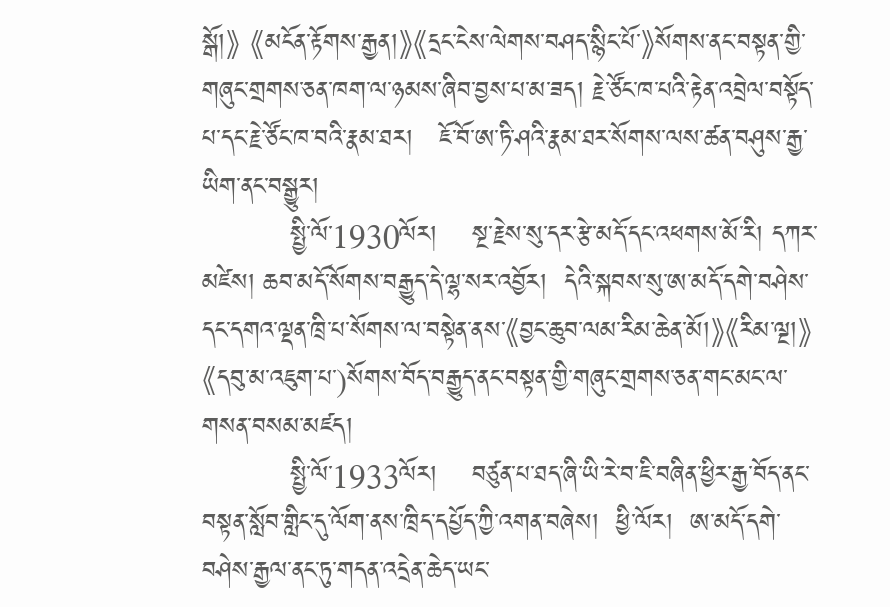སྒོ།》 《མངོན་རྟོགས་རྒྱན།》《དྲང་ངེས་ལེགས་བཤད་སྙིང་པོ་》སོགས་ནང་བསྟན་གྱི་གཞུང་གྲགས་ཅན་ཁག་ལ་ཉམས་ཞིབ་བྱས་པ་མ་ཟད། རྗེ་ཙོང་ཁ་པའི་རྟེན་འབྲེལ་བསྟོད་པ་དང་རྗེ་ཙོང་ཁ་བའི་རྣམ་ཐར།   ཇོ་བོ་ཨ་ཏི་ཤའི་རྣམ་ཐར་སོགས་ལས་ཚན་བཤུས་རྒྱ་ཡིག་ནང་བསྒྱུར།
          སྤྱི་ལོ་1930ལོར།    སྔ་རྗེས་སུ་དར་རྩེ་མདོ་དང་འཕགས་མོ་རི། དཀར་མཛེས། ཆབ་མདོ་སོགས་བརྒྱུད་དེ་ལྷ་སར་འབྱོར།  དེའི་སྐབས་སུ་ཨ་མདོ་དགེ་བཤེས་དང་དགའ་ལྡན་ཁྲི་པ་སོགས་ལ་བསྟེན་ནས་《བྱང་ཆུབ་ལམ་རིམ་ཆེན་མོ།》《རིམ་ལྔ།》 《དབུ་མ་འཇུག་པ་)སོགས་བོད་བརྒྱུད་ནང་བསྟན་གྱི་གཞུང་གྲགས་ཅན་གང་མང་ལ་གསན་བསམ་མཛད།
          སྤྱི་ལོ་1933ལོར།    བཙུན་པ་ཐད་ཞི་ཡི་རེ་བ་ཇི་བཞིན་ཕྱིར་རྒྱ་བོད་ནང་བསྟན་སློབ་གླིང་དུ་ལོག་ནས་ཁྲིད་དཔྱོད་ཀྱི་འགན་བཞེས།  ཕྱི་ལོར།  ཨ་མདོ་དགེ་བཤེས་རྒྱལ་ནང་ཏུ་གདན་འདྲེན་ཆེད་ཡང་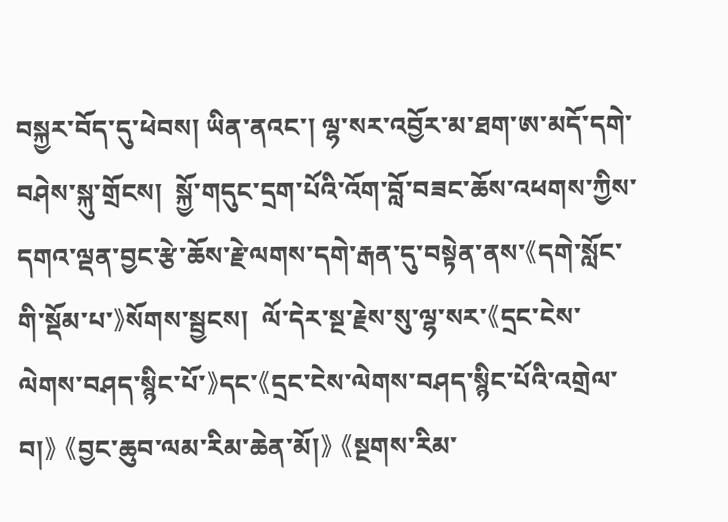བསྐྱར་བོད་དུ་ཕེབས། ཡིན་ནའང་། ལྷ་སར་འབྱོར་མ་ཐག་ཨ་མདོ་དགེ་བཤེས་སྐུ་གྲོངས།  སྐྱོ་གདུང་དྲག་པོའི་འོག་བློ་བཟང་ཆོས་འཕགས་ཀྱིས་དགའ་ལྡན་བྱང་རྩེ་ཆོས་རྗེ་ལགས་དགེ་རྒན་དུ་བསྟེན་ནས་《དགེ་སློང་གི་སྡོམ་པ་》སོགས་སྦྱངས།  ལོ་དེར་སྔ་རྗེས་སུ་ལྷ་སར་《དྲང་ངེས་ལེགས་བཤད་སྙིང་པོ་》དང་《དྲང་ངེས་ལེགས་བཤད་སྙིང་པོའི་འགྲེལ་བ།》 《བྱང་ཆུབ་ལམ་རིམ་ཆེན་མོ།》 《སྔགས་རིམ་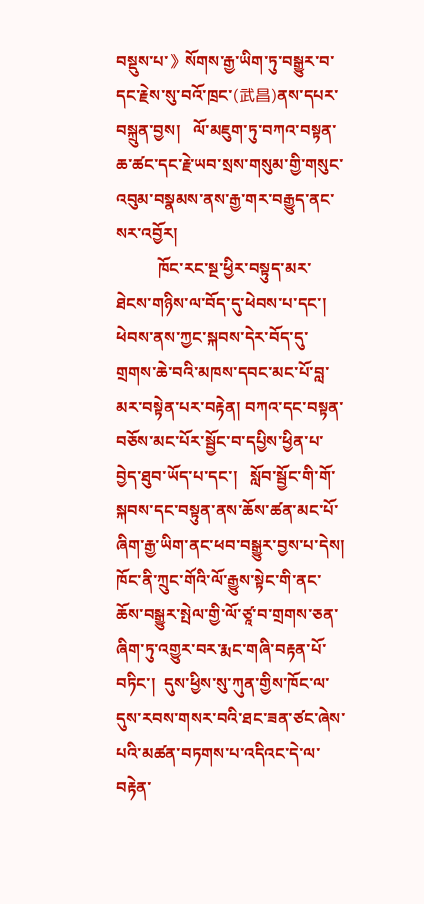བསྡུས་པ་》སོགས་རྒྱ་ཡིག་ཏུ་བསྒྱུར་བ་དང་རྗེས་སུ་བའོ་ཁྲང་(武昌)ནས་དཔར་བསྐྲུན་བྱས།   ལོ་མཇུག་ཏུ་བཀའ་བསྟན་ཆ་ཚང་དང་རྗེ་ཡབ་སྲས་གསུམ་གྱི་གསུང་འབུམ་བསྣམས་ནས་རྒྱ་གར་བརྒྱུད་ནང་སར་འབྱོར།
          ཁོང་རང་སྔ་ཕྱིར་བསྟུད་མར་ཐེངས་གཉིས་ལ་བོད་དུ་ཕེབས་པ་དང་།  ཕེབས་ནས་ཀྱང་སྐབས་དེར་བོད་དུ་གྲགས་ཆེ་བའི་མཁས་དབང་མང་པོ་བླ་མར་བསྟེན་པར་བརྟེན། བཀའ་དང་བསྟན་བཅོས་མང་པོར་སྦྱོང་བ་དཔྱིས་ཕྱིན་པ་བྱེད་ཐུབ་ཡོད་པ་དང་།   སློབ་སྦྱོང་གི་གོ་སྐབས་དང་བསྟུན་ནས་ཆོས་ཚན་མང་པོ་ཞིག་རྒྱ་ཡིག་ནང་ཕབ་བསྒྱུར་བྱས་པ་དེས། ཁོང་ནི་ཀྲུང་གོའི་ལོ་རྒྱུས་སྟེང་གི་ནང་ཆོས་བསྒྱུར་སྤེལ་གྱི་ལོ་ཙཱ་བ་གྲགས་ཅན་ཞིག་ཏུ་འགྱུར་བར་རྨང་གཞི་བརྟན་པོ་བཏིང་།  དུས་ཕྱིས་སུ་ཀུན་གྱིས་ཁོང་ལ་དུས་རབས་གསར་བའི་ཐང་ཟན་ཙང་ཞེས་པའི་མཚན་བཏགས་པ་འདིའང་དེ་ལ་བརྟེན་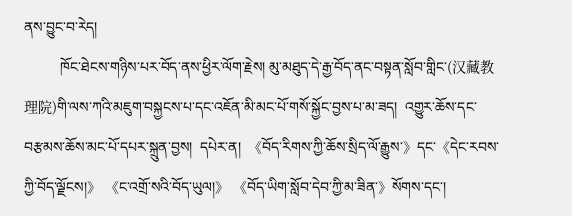ནས་བྱུང་བ་རེད།
          ཁོང་ཐེངས་གཉིས་པར་བོད་ནས་ཕྱིར་ལོག་རྗེས། མུ་མཐུད་དེ་རྒྱ་བོད་ནང་བསྟན་སློབ་གླིང་(汉藏教理院)གི་ལས་ཀའི་མཇུག་བསྐྱངས་པ་དང་འཇོན་མི་མང་པོ་གསོ་སྐྱོང་བྱས་པ་མ་ཟད།  འགྱུར་ཆོས་དང་བརྩམས་ཆོས་མང་པོ་དཔར་སྐྲུན་བྱས།  དཔེར་ན།  《བོད་རིགས་ཀྱི་ཆོས་སྲིད་ལོ་རྒྱུས་》དང་《དེང་རབས་ཀྱི་བོད་ལྗོངས།》 《ང་འགྲོ་སའི་བོད་ཡུལ།》 《བོད་ཡིག་སློབ་དེབ་ཀྱི་མ་ཟིན་》སོགས་དང་།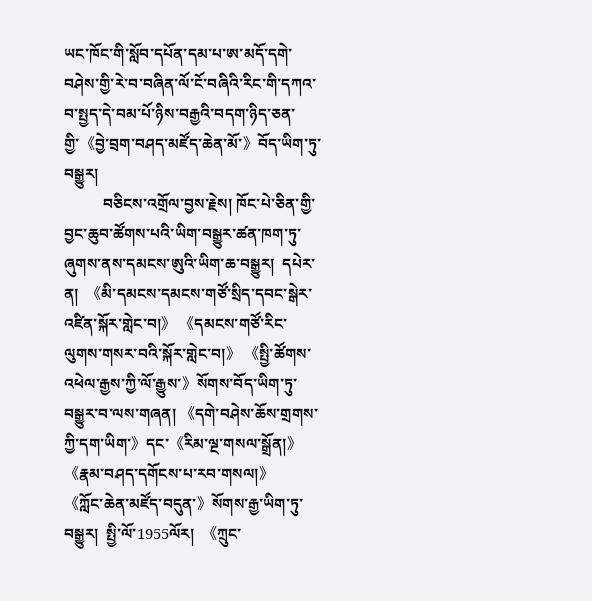ཡང་ཁོང་གི་སློབ་དཔོན་དམ་པ་ཨ་མདོ་དགེ་བཤེས་གྱི་རེ་བ་བཞིན་ལོ་ངོ་བཞིའི་རིང་གི་དཀའ་བ་སྤྱད་དེ་བམ་པོ་ཉིས་བརྒྱའི་བདག་ཉིད་ཅན་གྱི་《བྱེ་བྲག་བཤད་མཛོད་ཆེན་མོ་》བོད་ཡིག་ཏུ་བསྒྱུར།
          བཅིངས་འགྲོལ་བྱས་རྗེས། ཁོང་པེ་ཅིན་གྱི་བྱང་ཆུབ་ཚོགས་པའི་ཡིག་བསྒྱུར་ཚན་ཁག་ཏུ་ཞུགས་ནས་དམངས་ཨུའི་ཡིག་ཆ་བསྒྱུར།  དཔེར་ན།  《མི་དམངས་དམངས་གཙོ་སྲིད་དབང་སྒེར་འཛིན་སྐོར་གླེང་བ།》 《དམངས་གཙོ་རིང་ལུགས་གསར་བའི་སྐོར་གླེང་བ།》 《སྤྱི་ཚོགས་འཕེལ་རྒྱས་ཀྱི་ལོ་རྒྱུས་》སོགས་བོད་ཡིག་ཏུ་བསྒྱུར་བ་ལས་གཞན། 《དགེ་བཤེས་ཆོས་གྲགས་ཀྱི་དག་ཡིག་》དང་《རིམ་ལྔ་གསལ་སྒྲོན།》 《རྣམ་བཤད་དགོངས་པ་རབ་གསལ།》   《ཀློང་ཆེན་མཛོད་བདུན་》སོགས་རྒྱ་ཡིག་ཏུ་བསྒྱུར།  སྤྱི་ལོ་1955ལོར།  《ཀྲུང་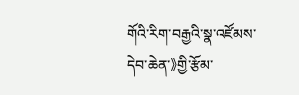གོའི་རིག་བརྒྱའི་སྣ་འཛོམས་དེབ་ཆེན་》གྱི་རྩོམ་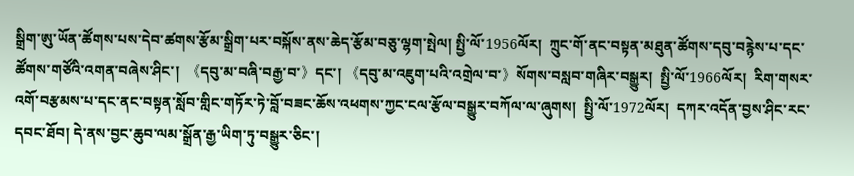སྒྲིག་ཨུ་ཡོན་ཚོགས་པས་དེབ་ཚགས་རྩོམ་སྒྲིག་པར་བསྐོས་ནས་ཆེད་རྩོམ་བཅུ་ལྷག་སྤེལ། སྤྱི་ལོ་1956ལོར།  ཀྲུང་གོ་ནང་བསྟན་མཐུན་ཚོགས་དབུ་བརྙེས་པ་དང་ཚོགས་གཙོའི་འགན་བཞེས་ཤིང་།  《དབུ་མ་བཞི་བརྒྱ་བ་》དང་། 《དབུ་མ་འཇུག་པའི་འགྲེལ་བ་》སོགས་བསླབ་གཞིར་བསྒྱུར།  སྤྱི་ལོ་1966ལོར།  རིག་གསར་འགོ་བརྩམས་པ་དང་ནང་བསྟན་སློབ་གླིང་གཏོར་ཏེ་བློ་བཟང་ཆོས་འཕགས་ཀྱང་ངལ་རྩོལ་བསྒྱུར་བཀོལ་ལ་ཞུགས།  སྤྱི་ལོ་1972ལོར།  དཀར་འདོན་བྱས་ཤིང་རང་དབང་ཐོབ། དེ་ནས་བྱང་ཆུབ་ལམ་སྒྲོན་རྒྱ་ཡིག་ཏུ་བསྒྱུར་ཅིང་།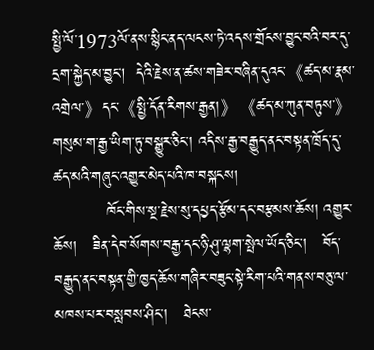སྤྱི་ལོ་1973ལོ་ནས་སྙིང་ནད་ལངས་ཏེ་འདས་གྲོངས་བྱུང་བའི་བར་དུ་དྲག་སྐྱེད་མ་བྱུང།  དེའི་རྗེས་ན་ཚས་གཟེར་བཞིན་དུའང་《ཚད་མ་རྣམ་འགྲེལ་》དང་《སྤྱི་དོན་རིགས་རྒྱན།》《ཚད་མ་ཀུན་བཏུས་》གསུམ་ག་རྒྱ་ཡིག་ཏུ་བསྒྱུར་ཅིང་། འདིས་རྒྱ་བརྒྱུད་ནང་བསྟན་ཁྲོད་དུ་ཚད་མའི་གཞུང་འགྱུར་མེད་པའི་ཁ་བསྐངས།
          ཁོང་གིས་སྔ་རྗེས་སུ་དཔྱད་རྩོམ་དང་བརྩམས་ཆོས། འགྱུར་ཆོས།   ཟིན་དེབ་སོགས་བརྒྱ་དང་ཉི་ཤུ་ལྷག་སྤེལ་ཡོད་ཅིང་།   བོད་བརྒྱུད་ནང་བསྟན་གྱི་ཁྱད་ཆོས་གཞིར་བཟུང་སྟེ་རིག་པའི་གནས་བཅུ་ལ་མཁས་པར་བསླབས་ཤིང་།   ཐེངས་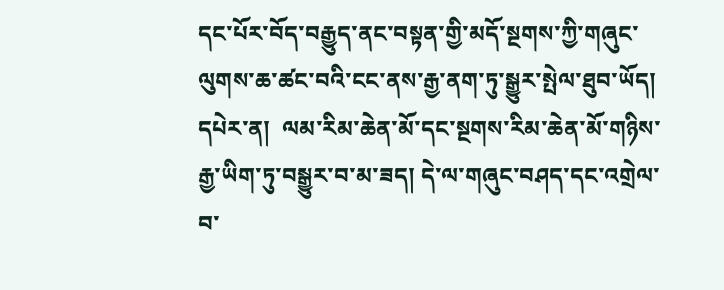དང་པོར་བོད་བརྒྱུད་ནང་བསྟན་གྱི་མདོ་སྔགས་ཀྱི་གཞུང་ལུགས་ཆ་ཚང་བའི་ངང་ནས་རྒྱ་ནག་ཏུ་སྒྱུར་སྤེལ་ཐུབ་ཡོད།  དཔེར་ན།  ལམ་རིམ་ཆེན་མོ་དང་སྔགས་རིམ་ཆེན་མོ་གཉིས་རྒྱ་ཡིག་ཏུ་བསྒྱུར་བ་མ་ཟད། དེ་ལ་གཞུང་བཤད་དང་འགྲེལ་བ་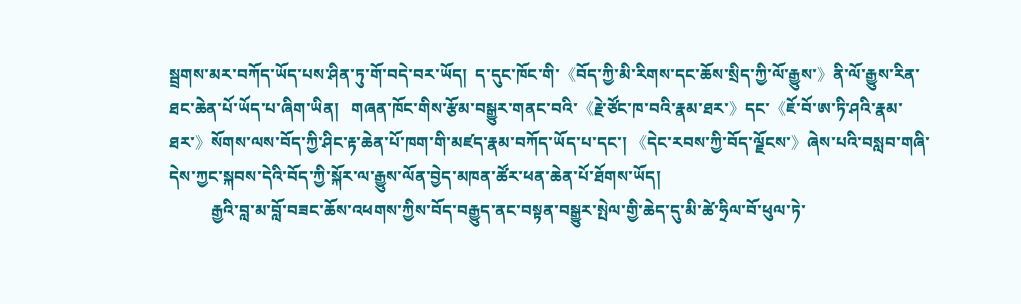སྦྲགས་མར་བཀོད་ཡོད་པས་ཤིན་ཏུ་གོ་བདེ་བར་ཡོད།  ད་དུང་ཁོང་གི་《བོད་ཀྱི་མི་རིགས་དང་ཆོས་སྲིད་ཀྱི་ལོ་རྒྱུས་》ནི་ལོ་རྒྱུས་རིན་ཐང་ཆེན་པོ་ཡོད་པ་ཞིག་ཡིན།   གཞན་ཁོང་གིས་རྩོམ་བསྒྱུར་གནང་བའི་《རྗེ་ཙོང་ཁ་བའི་རྣམ་ཐར་》དང་《ཇོ་བོ་ཨ་ཏི་ཤའི་རྣམ་ཐར་》སོགས་ལས་བོད་ཀྱི་ཤིང་རྟ་ཆེན་པོ་ཁག་གི་མཛད་རྣམ་བཀོད་ཡོད་པ་དང་། 《དེང་རབས་ཀྱི་བོད་ལྗོངས་》ཞེས་པའི་བསླབ་གཞི་དེས་ཀྱང་སྐབས་དེའི་བོད་ཀྱི་སྐོར་ལ་རྒྱུས་ལོན་བྱེད་མཁན་ཚོར་ཕན་ཆེན་པོ་ཐོགས་ཡོད།
          རྒྱའི་བླ་མ་བློ་བཟང་ཆོས་འཕགས་ཀྱིས་བོད་བརྒྱུད་ནང་བསྟན་བསྒྱུར་སྤེལ་གྱི་ཆེད་དུ་མི་ཚེ་ཧྲིལ་བོ་ཕུལ་ཏེ་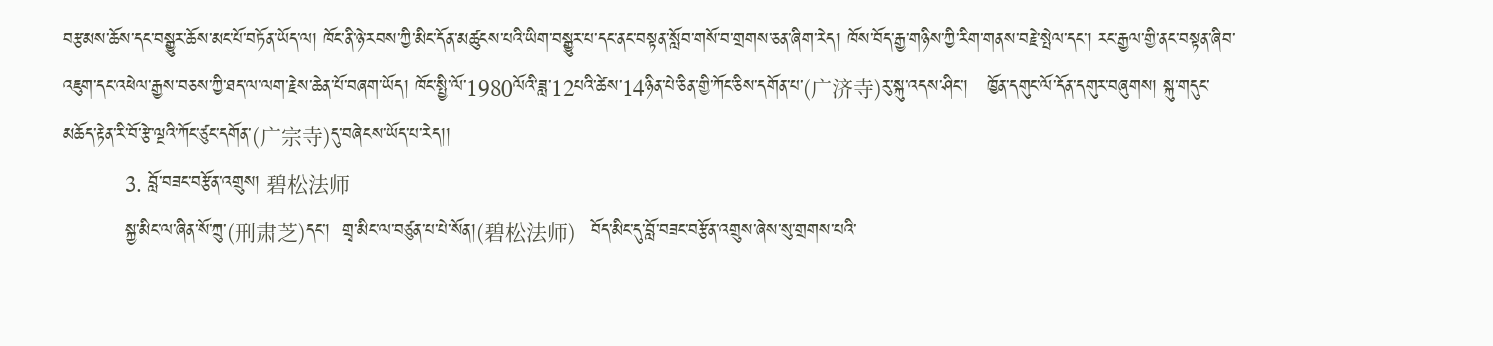བརྩམས་ཆོས་དང་བསྒྱུར་ཆོས་མང་པོ་བཏོན་ཡོད་ལ། ཁོང་ནི་ཉེ་རབས་ཀྱི་མིང་དོན་མཚུངས་པའི་ཡིག་བསྒྱུར་པ་དང་ནང་བསྟན་སློབ་གསོ་བ་གྲགས་ཅན་ཞིག་རེད། ཁོས་བོད་རྒྱ་གཉིས་ཀྱི་རིག་གནས་བརྗེ་སྤེལ་དང་། རང་རྒྱལ་གྱི་ནང་བསྟན་ཞིབ་འཇུག་དང་འཕེལ་རྒྱས་བཅས་ཀྱི་ཐད་ལ་ལག་རྗེས་ཆེན་པོ་བཞག་ཡོད། ཁོང་སྤྱི་ལོ་1980ལོའི་ཟླ་12པའི་ཚེས་14ཉིན་པེ་ཅིན་གྱི་ཀོང་ཅིས་དགོན་པ་(广济寺)རུ་སྐུ་འདས་ཤིང་།   ཁྱོན་དགུང་ལོ་དོན་དགུར་བཞུགས། སྐུ་གདུང་མཆོད་རྟེན་རི་བོ་རྩེ་ལྔའི་ཀོང་ཙུང་དགོན་(广宗寺)དུ་བཞེངས་ཡོད་པ་རེད།།
          3. བློ་བཟང་བརྩོན་འགྲུས། 碧松法师
          སྐྱ་མིང་ལ་ཞིན་སོ་ཀྲུ་(刑肃芝)དང་།  གྲྭ་མིང་ལ་བཙུན་པ་པེ་སོན།(碧松法师)   བོད་མིང་དུ་བློ་བཟང་བརྩོན་འགྲུས་ཞེས་སུ་གྲགས་པའི་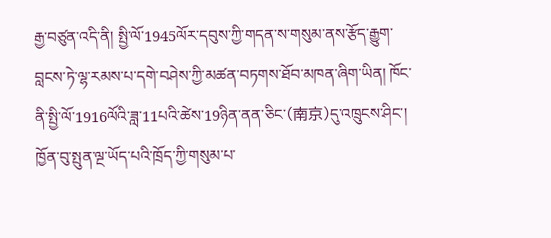རྒྱ་བཙུན་འདི་ནི། སྤྱི་ལོ་1945ལོར་དབུས་ཀྱི་གདན་ས་གསུམ་ནས་རྩོད་རྒྱུག་བླངས་ཏེ་ལྷ་རམས་པ་དགེ་བཤེས་ཀྱི་མཚན་བཏགས་ཐོབ་མཁན་ཞིག་ཡིན། ཁོང་ནི་སྤྱི་ལོ་1916ལོའི་ཟླ་11པའི་ཚེས་19ཉིན་ནན་ཅིང་(南京)དུ་འཁྲུངས་ཤིང་།  ཁྱོན་བུ་སྤུན་ལྔ་ཡོད་པའི་ཁྲོད་ཀྱི་གསུམ་པ་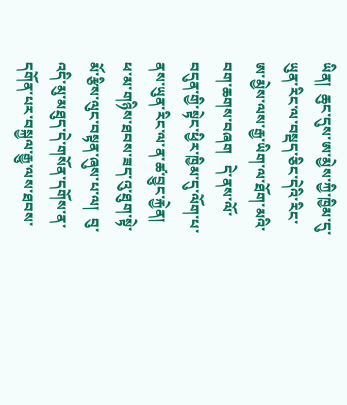ཡིན།  ཆུང་དུས་ཨ་མྱེས་ཀྱི་ཁྱིམ་དུ་ཡུན་རིང་ལ་བསྡད་ཅིང་དེའི་རིང་ཨ་མྱེས་ལས་རྒྱ་ཡིག་ལ་ཐོག་མའི་བག་ཆགས་བཞག   དེ་ནས་ལོ་བདུན་གྱི་སྟེང་ཕྱིར་ཁྱིམ་དུ་ལོག་པ་ནས་ཡུན་རིང་ལ་ན་ཚ་བྱུང་རྐྱེན།  ཕ་མ་གཉིས་ཐབས་ཟད་འུ་ཐུག་སྟེ་མོ་རྩིས་ལུང་བསྟན་ཞུས་པ་ལ།  བུ་འདི་མུ་མཐུད་དེ་གསོན་དགོས་ན་དགོན་པར་བསྐྱལ་རྒྱུ་ལས་ཐབས་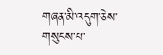གཞན་མི་འདུག་ཅེས་གསུངས་པ་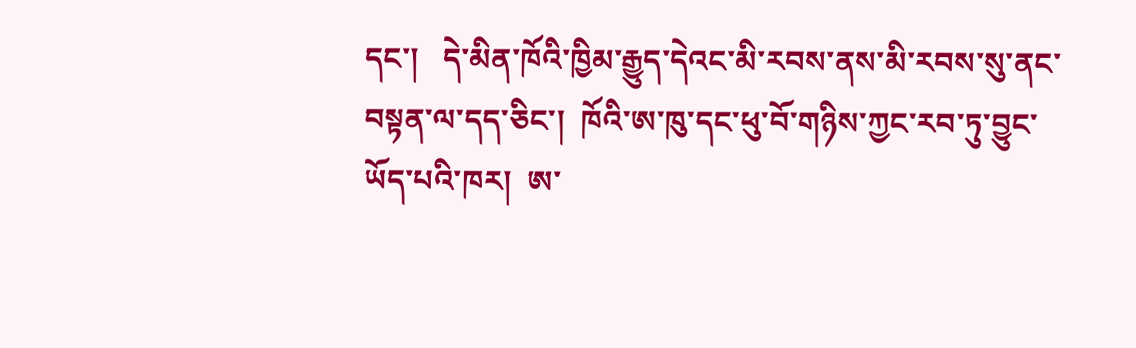དང་།   དེ་མིན་ཁོའི་ཁྱིམ་རྒྱུད་དེའང་མི་རབས་ནས་མི་རབས་སུ་ནང་བསྟན་ལ་དད་ཅིང་།  ཁོའི་ཨ་ཁུ་དང་ཕུ་བོ་གཉིས་ཀྱང་རབ་ཏུ་བྱུང་ཡོད་པའི་ཁར།  ཨ་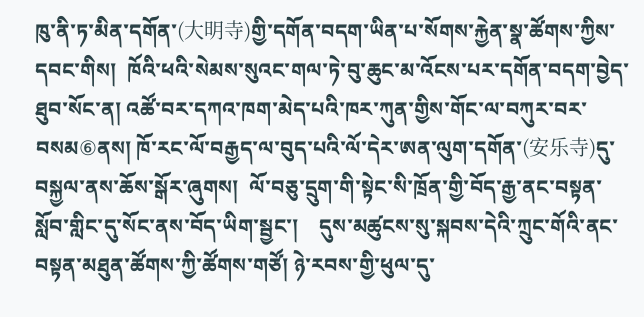ཁུ་ནི་ཏ་མིན་དགོན་(大明寺)གྱི་དགོན་བདག་ཡིན་པ་སོགས་རྐྱེན་སྣ་ཚོགས་ཀྱིས་དབང་གིས།  ཁོའི་ཕའི་སེམས་སུའང་གལ་ཏེ་བུ་ཆུང་མ་འོངས་པར་དགོན་བདག་བྱེད་ཐུབ་སོང་ན། འཚོ་བར་དཀའ་ཁག་མེད་པའི་ཁར་ཀུན་གྱིས་གོང་ལ་བཀུར་བར་བསམ⑥ནས། ཁོ་རང་ལོ་བརྒྱད་ལ་བུད་པའི་ལོ་དེར་ཨན་ལུག་དགོན་(安乐寺)དུ་བསྐྱལ་ནས་ཆོས་སྒོར་ཞུགས།  ལོ་བཅུ་དྲུག་གི་སྟེང་སི་ཁྲོན་གྱི་བོད་རྒྱ་ནང་བསྟན་སློབ་གླིང་དུ་སོང་ནས་བོད་ཡིག་སྦྱང་།    དུས་མཚུངས་སུ་སྐབས་དེའི་ཀྲུང་གོའི་ནང་བསྟན་མཐུན་ཚོགས་ཀྱི་ཚོགས་གཙོ། ཉེ་རབས་གྱི་ཕུལ་དུ་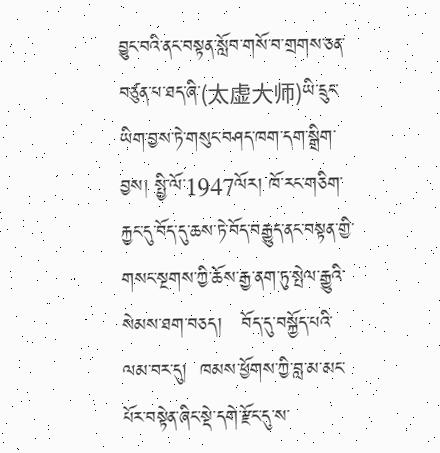བྱུང་བའི་ནང་བསྟན་སློབ་གསོ་བ་གྲགས་ཅན་བཙུན་པ་ཐད་ཞི་(太虚大师)ཡི་དྲུང་ཡིག་བྱས་ཏེ་གསུང་བཤད་ཁག་དག་སྒྲིག་བྱས། སྤྱི་ལོ་1947ལོར། ཁོ་རང་གཅིག་རྐྱང་དུ་བོད་དུ་ཆས་ཏེ་བོད་བརྒྱུད་ནང་བསྟན་གྱི་གསང་སྔགས་ཀྱི་ཆོས་རྒྱ་ནག་ཏུ་སྤེལ་རྒྱུའི་སེམས་ཐག་བཅད།   བོད་དུ་བསྐྱོད་པའི་ལམ་བར་དུ།  ཁམས་ཕྱོགས་ཀྱི་བླ་མ་མང་པོར་བསྟེན་ཞིང་སྡེ་དགེ་རྫོང་དུ་ས་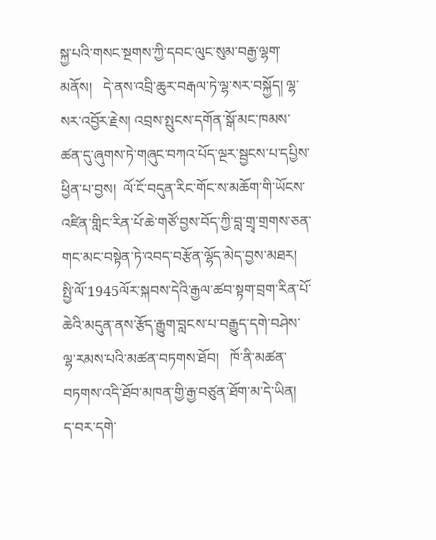སྐྱ་པའི་གསང་སྔགས་ཀྱི་དབང་ལུང་སུམ་བརྒྱ་ལྷག་མནོས།   དེ་ནས་འབྲི་ཆུར་བརྒལ་ཏེ་ལྷ་སར་བསྐྱོད། ལྷ་སར་འབྱོར་རྗེས། འབྲས་སྤུངས་དགོན་སྒོ་མང་ཁམས་ཚན་དུ་ཞུགས་ཏེ་གཞུང་བཀའ་པོད་ལྔར་སྦྱངས་པ་དཔྱིས་ཕྱིན་པ་བྱས།  ལོ་ངོ་བདུན་རིང་གོང་ས་མཆོག་གི་ཡོངས་འཛིན་གླིང་རིན་པོ་ཆེ་གཙོ་བྱས་བོད་ཀྱི་བླ་གྲྭ་གྲགས་ཅན་གང་མང་བསྟེན་ཏེ་འབད་བརྩོན་ལྷོད་མེད་བྱས་མཐར།  སྤྱི་ལོ་1945ལོར་སྐབས་དེའི་རྒྱལ་ཚབ་སྟག་བྲག་རིན་པོ་ཆེའི་མདུན་ནས་རྩོད་རྒྱུག་བླངས་པ་བརྒྱུད་དགེ་བཤེས་ལྷ་རམས་པའི་མཚན་བཏགས་ཐོབ།   ཁོ་ནི་མཚན་བཏགས་འདི་ཐོབ་མཁན་གྱི་རྒྱ་བཙུན་ཐོག་མ་དེ་ཡིན།  ད་བར་དགེ་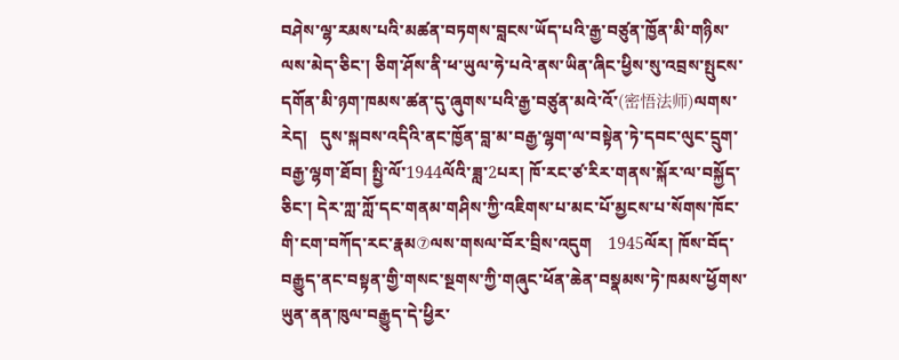བཤེས་ལྷ་རམས་པའི་མཚན་བཏགས་བླངས་ཡོད་པའི་རྒྱ་བཙུན་ཁྱོན་མི་གཉིས་ལས་མེད་ཅིང་། ཅིག་ཤོས་ནི་ཕ་ཡུལ་ཧེ་པའེ་ནས་ཡིན་ཞིང་ཕྱིས་སུ་འབྲས་སྤུངས་དགོན་མི་ཉག་ཁམས་ཚན་དུ་ཞུགས་པའི་རྒྱ་བཙུན་མའེ་འོ་(密悟法师)ལགས་རེད།   དུས་སྐབས་འདིའི་ནང་ཁྱོན་བླ་མ་བརྒྱ་ལྷག་ལ་བསྟེན་ཏེ་དབང་ལུང་དྲུག་བརྒྱ་ལྷག་ཐོབ། སྤྱི་ལོ་1944ལོའི་ཟླ་2པར། ཁོ་རང་ཙ་རིར་གནས་སྐོར་ལ་བསྐྱོད་ཅིང་། དེར་ཀླ་ཀློ་དང་གནམ་གཤིས་ཀྱི་འཇིགས་པ་མང་པོ་མྱངས་པ་སོགས་ཁོང་གི་ངག་བཀོད་རང་རྣམ⑦ལས་གསལ་བོར་བྲིས་འདུག    1945ལོར། ཁོས་བོད་བརྒྱུད་ནང་བསྟན་གྱི་གསང་སྔགས་ཀྱི་གཞུང་ཕོན་ཆེན་བསྣམས་ཏེ་ཁམས་ཕྱོགས་ཡུན་ནན་ཁུལ་བརྒྱུད་དེ་ཕྱིར་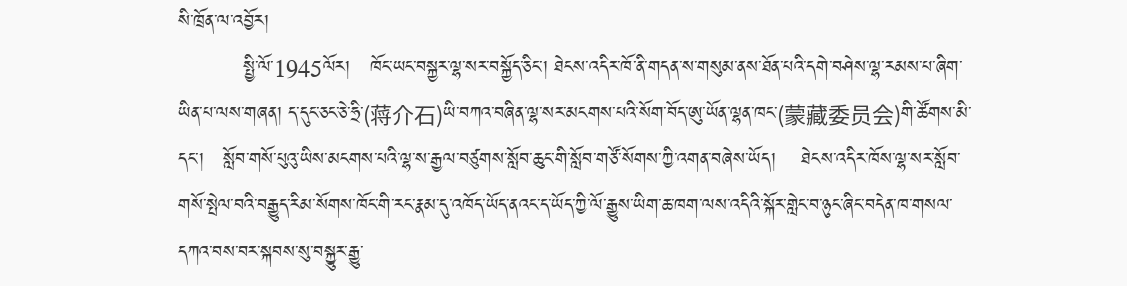སི་ཁྲོན་ལ་འབྱོར།
          སྤྱི་ལོ་1945ལོར།   ཁོང་ཡང་བསྐྱར་ལྷ་སར་བསྐྱོད་ཅིང་། ཐེངས་འདིར་ཁོ་ནི་གདན་ས་གསུམ་ནས་ཐོན་པའི་དགེ་བཤེས་ལྷ་རམས་པ་ཞིག་ཡིན་པ་ལས་གཞན། ད་དུང་ཅང་ཅེ་ཧྲི་(蒋介石)ཡི་བཀའ་བཞིན་ལྷ་སར་མངགས་པའི་སོག་བོད་ཨུ་ཡོན་ལྷན་ཁང་(蒙藏委员会)གི་ཚོགས་མི་དང་།   སློབ་གསོ་པུའུ་ཡིས་མངགས་པའི་ལྷ་ས་རྒྱལ་བཙུགས་སློབ་ཆུང་གི་སློབ་གཙོ་སོགས་ཀྱི་འགན་བཞེས་ཡོད།    ཐེངས་འདིར་ཁོས་ལྷ་སར་སློབ་གསོ་སྤེལ་བའི་བརྒྱུད་རིམ་སོགས་ཁོང་གི་རང་རྣམ་དུ་འཁོད་ཡོད་ནའང་ད་ཡོད་ཀྱི་ལོ་རྒྱུས་ཡིག་ཆ་ཁག་ལས་འདིའི་སྐོར་གླེང་བ་ཉུང་ཞིང་བདེན་ཁ་གསལ་དཀའ་བས་བར་སྐབས་སུ་བསྐྱུར་རྒྱུ་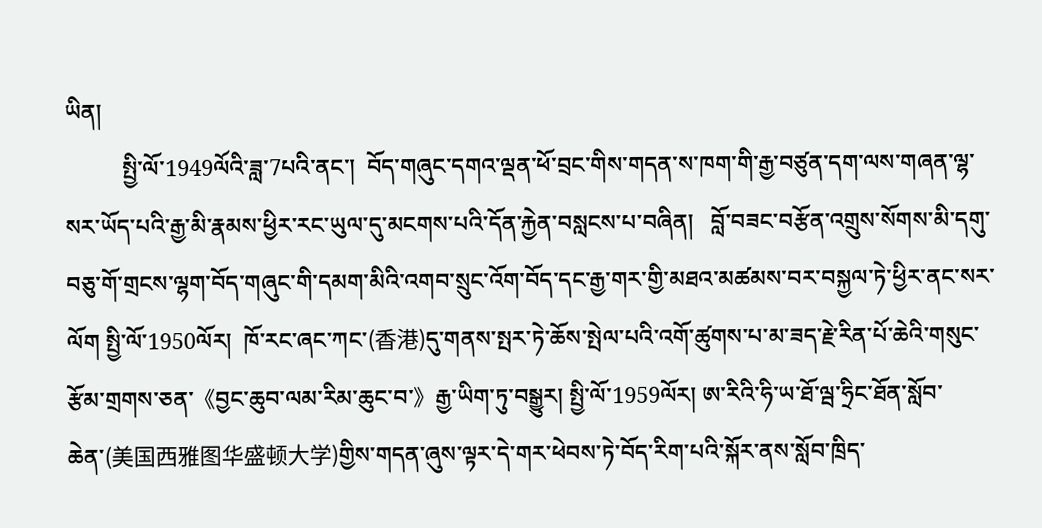ཡིན།
          སྤྱི་ལོ་1949ལོའི་ཟླ་7པའི་ནང་།  བོད་གཞུང་དགའ་ལྡན་ཕོ་བྲང་གིས་གདན་ས་ཁག་གི་རྒྱ་བཙུན་དག་ལས་གཞན་ལྷ་སར་ཡོད་པའི་རྒྱ་མི་རྣམས་ཕྱིར་རང་ཡུལ་དུ་མངགས་པའི་དོན་རྐྱེན་བསླངས་པ་བཞིན།   བློ་བཟང་བརྩོན་འགྲུས་སོགས་མི་དགུ་བཅུ་གོ་གྲངས་ལྷག་བོད་གཞུང་གི་དམག་མིའི་འགབ་སྲུང་འོག་བོད་དང་རྒྱ་གར་གྱི་མཐའ་མཚམས་བར་བསྐྱལ་ཏེ་ཕྱིར་ནང་སར་ལོག སྤྱི་ལོ་1950ལོར།  ཁོ་རང་ཞང་ཀང་(香港)དུ་གནས་སྤར་ཏེ་ཆོས་སྤེལ་པའི་འགོ་ཚུགས་པ་མ་ཟད་རྗེ་རིན་པོ་ཆེའི་གསུང་རྩོམ་གྲགས་ཅན་《བྱང་ཆུབ་ལམ་རིམ་ཆུང་བ་》རྒྱ་ཡིག་ཏུ་བསྒྱུར། སྤྱི་ལོ་1959ལོར། ཨ་རིའི་ཧི་ཡ་ཐོ་ལྦ་ཧྲིང་ཐོན་སློབ་ཆེན་(美国西雅图华盛顿大学)གྱིས་གདན་ཞུས་ལྟར་དེ་གར་ཕེབས་ཏེ་བོད་རིག་པའི་སྐོར་ནས་སློབ་ཁྲིད་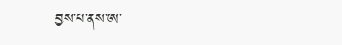བྱས་པ་ནས་ཨ་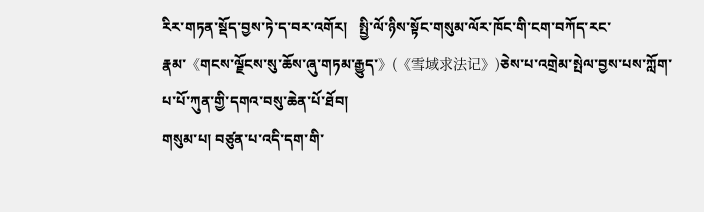རིར་གཏན་སྡོད་བྱས་ཏེ་ད་བར་འགོར།   སྤྱི་ལོ་ཉིས་སྟོང་གསུམ་ལོར་ཁོང་གི་ངག་བཀོད་རང་རྣམ་《གངས་ལྗོངས་སུ་ཆོས་ཞུ་གཏམ་རྒྱུད་》(《雪域求法记》)ཅེས་པ་འགྲེམ་སྤེལ་བྱས་པས་ཀློག་པ་པོ་ཀུན་གྱི་དགའ་བསུ་ཆེན་པོ་ཐོབ།
གསུམ་པ། བཙུན་པ་འདི་དག་གི་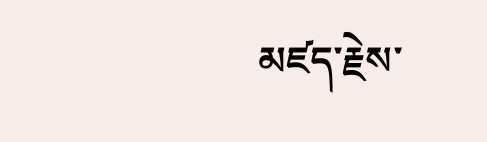མཛད་རྗེས་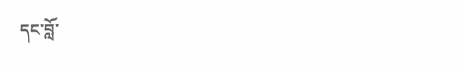དང་བློ་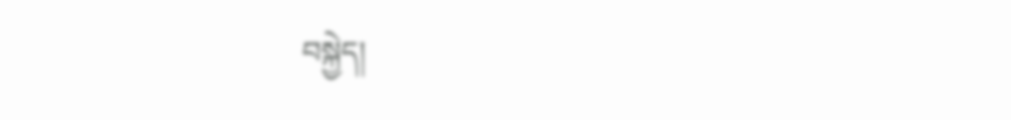བསྐྱེད།